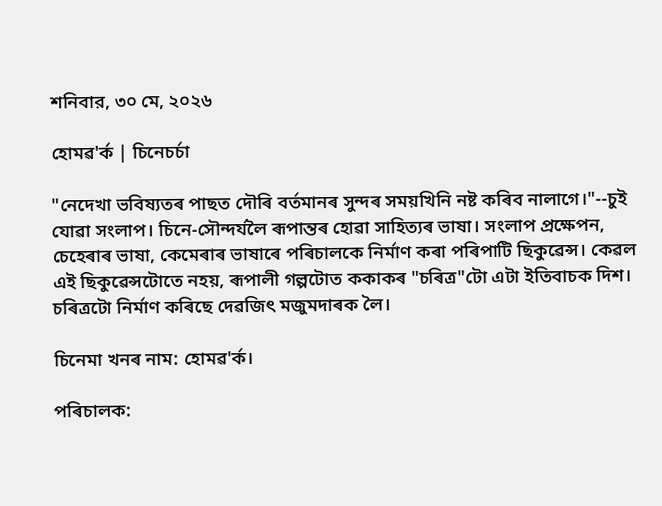শনিবার, ৩০ মে, ২০২৬

হোমৱ'ৰ্ক | চিনেচৰ্চা

"নেদেখা ভবিষ‍্যতৰ পাছত দৌৰি বৰ্তমানৰ সুন্দৰ সময়খিনি নষ্ট কৰিব নালাগে।"--চুই যোৱা সংলাপ। চিনে-সৌন্দৰ্যলৈ ৰূপান্তৰ হোৱা সাহিত্যৰ ভাষা। সংলাপ প্ৰক্ষেপন, চেহেৰাৰ ভাষা, কেমেৰাৰ ভাষাৰে পৰিচালকে নিৰ্মাণ কৰা পৰিপাটি ছিকুৱেন্স। কেৱল এই ছিকুৱেন্সটোতে নহয়, ৰূপালী গল্পটোত ককাকৰ "চৰিত্ৰ"টো এটা ইতিবাচক দিশ। চৰিত্ৰটো নিৰ্মাণ কৰিছে দেৱজিৎ মজুমদাৰক লৈ।

চিনেমা খনৰ নাম: হোমৱ'ৰ্ক।

পৰিচালক: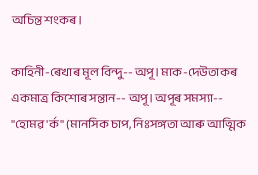অচিন্ত শংকৰ।

কাহিনী-ৰেখাৰ মূল বিন্দু-- অপূ। মাক-দেউতাকৰ একমাত্ৰ কিশোৰ সন্তান-- অপূ। অপূৰ সমস্যা-- "হোমৱ'ৰ্ক" (মানসিক চাপ, নিঃসঙ্গতা আৰু আত্মিক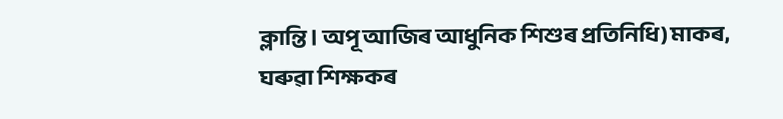ক্লান্তি। অপূ আজিৰ আধুনিক শিশুৰ প্ৰতিনিধি) মাকৰ, ঘৰুৱা শিক্ষকৰ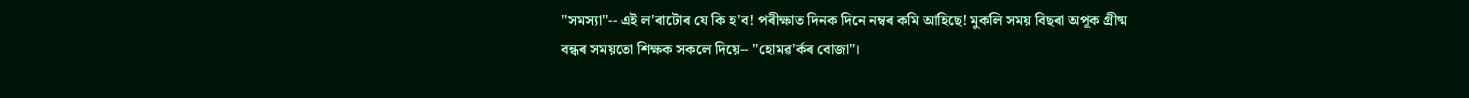"সমস্যা"-- এই ল'ৰাটোৰ যে কি হ'ব! পৰীক্ষাত দিনক দিনে নম্বৰ কমি আহিছে! মুকলি সময় বিছৰা অপূক গ্ৰীষ্ম বন্ধৰ সময়তো শিক্ষক সকলে দিয়ে-- "হোমৱ'ৰ্কৰ বোজা"।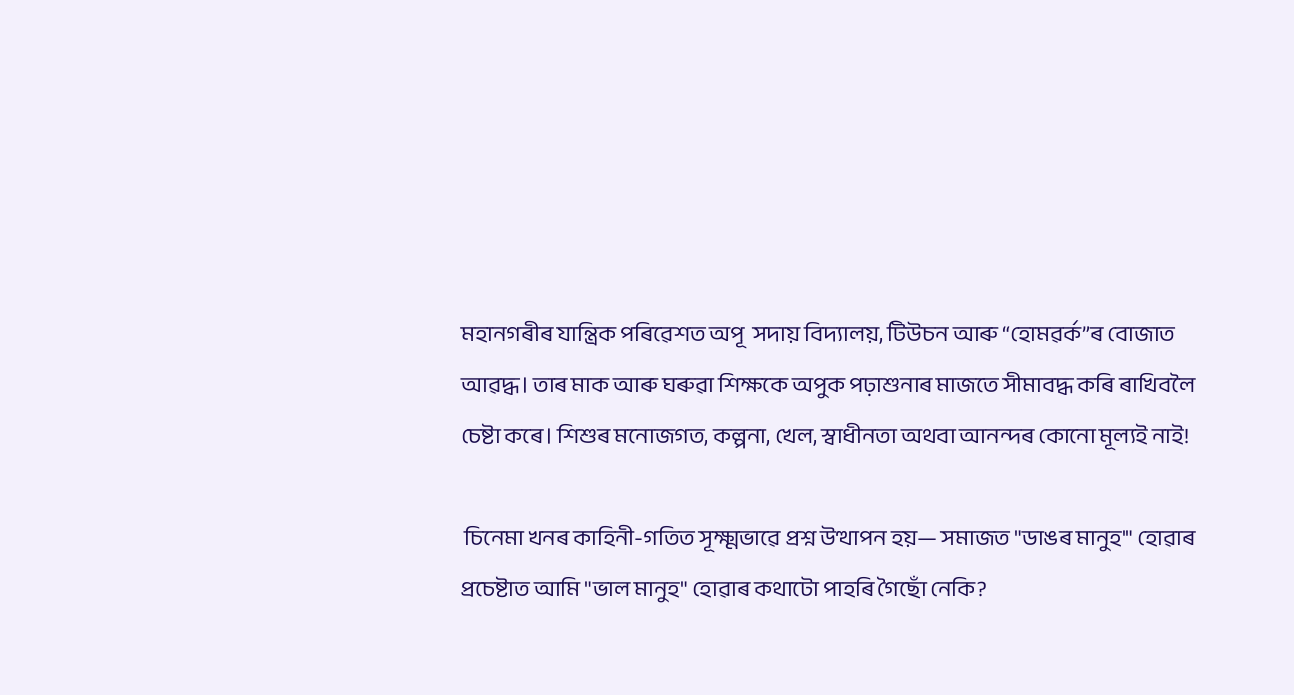মহানগৰীৰ যান্ত্ৰিক পৰিৱেশত অপূ  সদায় বিদ্যালয়, টিউচন আৰু “হোমৱৰ্ক”ৰ বোজাত আৱদ্ধ। তাৰ মাক আৰু ঘৰুৱা শিক্ষকে অপুক পঢ়াশুনাৰ মাজতে সীমাবদ্ধ কৰি ৰাখিবলৈ চেষ্টা কৰে। শিশুৰ মনোজগত, কল্পনা, খেল, স্বাধীনতা অথবা আনন্দৰ কোনো মূল্যই নাই!

 চিনেমা খনৰ কাহিনী-গতিত সূক্ষ্মভাৱে প্ৰশ্ন উত্থাপন হয়— সমাজত "ডাঙৰ মানুহ'" হোৱাৰ প্ৰচেষ্টাত আমি "ভাল মানুহ" হোৱাৰ কথাটো পাহৰি গৈছোঁ নেকি?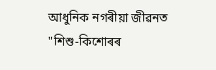আধুনিক নগৰীয়া জীৱনত "শিশু-কিশোৰৰ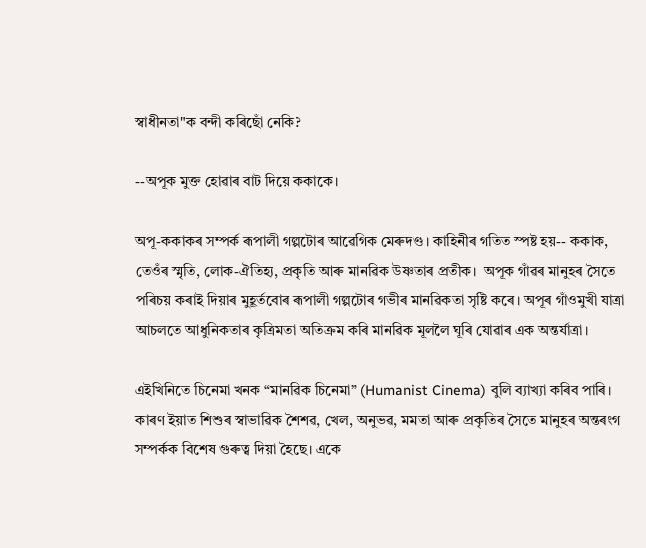স্বাধীনতা"ক বন্দী কৰিছোঁ নেকি?

--অপূক মুক্ত হোৱাৰ বাট দিয়ে ককাকে।

অপূ-ককাকৰ সম্পৰ্ক ৰূপালী গল্পটোৰ আৱেগিক মেৰুদণ্ড। কাহিনীৰ গতিত স্পষ্ট হয়-- ককাক, তেওঁৰ স্মৃতি, লোক-ঐতিহ্য, প্ৰকৃতি আৰু মানৱিক উষ্ণতাৰ প্ৰতীক।  অপূক গাঁৱৰ মানুহৰ সৈতে পৰিচয় কৰাই দিয়াৰ মুহূর্তবোৰ ৰূপালী গল্পটোৰ গভীৰ মানৱিকতা সৃষ্টি কৰে। অপূৰ গাঁওমুখী যাত্ৰা আচলতে আধুনিকতাৰ কৃত্ৰিমতা অতিক্ৰম কৰি মানৱিক মূললৈ ঘূৰি যোৱাৰ এক অন্তৰ্যাত্ৰা।

এইখিনিতে চিনেমা খনক “মানৱিক চিনেমা” (Humanist Cinema) বুলি ব্যাখ্যা কৰিব পাৰি। কাৰণ ইয়াত শিশুৰ স্বাভাৱিক শৈশৱ, খেল, অনুভৱ, মমতা আৰু প্ৰকৃতিৰ সৈতে মানুহৰ অন্তৰংগ সম্পৰ্কক বিশেষ গুৰুত্ব দিয়া হৈছে। একে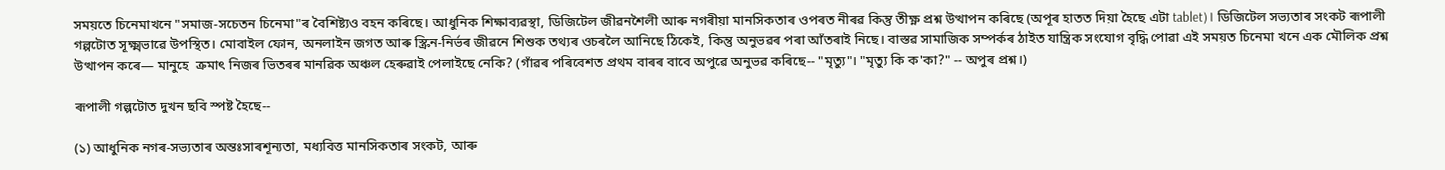সময়তে চিনেমাখনে "সমাজ-সচেতন চিনেমা"ৰ বৈশিষ্ট্যও বহন কৰিছে। আধুনিক শিক্ষাব্যৱস্থা, ডিজিটেল জীৱনশৈলী আৰু নগৰীয়া মানসিকতাৰ ওপৰত নীৰৱ কিন্তু তীক্ষ্ণ প্ৰশ্ন উত্থাপন কৰিছে (অপূৰ হাতত দিয়া হৈছে এটা tablet)। ডিজিটেল সভ্যতাৰ সংকট ৰূপালী গল্পটোত সূক্ষ্মভাৱে উপস্থিত। মোবাইল ফোন, অনলাইন জগত আৰু স্ক্ৰিন-নির্ভৰ জীৱনে শিশুক তথ্যৰ ওচৰলৈ আনিছে ঠিকেই, কিন্তু অনুভৱৰ পৰা আঁতৰাই নিছে। বাস্তৱ সামাজিক সম্পৰ্কৰ ঠাইত যান্ত্ৰিক সংযোগ বৃদ্ধি পোৱা এই সময়ত চিনেমা খনে এক মৌলিক প্ৰশ্ন উত্থাপন কৰে— মানুহে  ক্ৰমাৎ নিজৰ ভিতৰৰ মানৱিক অঞ্চল হেৰুৱাই পেলাইছে নেকি? (গাঁৱৰ পৰিবেশত প্ৰথম বাৰৰ বাবে অপুৱে অনুভৱ কৰিছে-- "মৃত্যু"। "মৃত্যু কি ক'কা?" -- অপুৰ প্ৰশ্ন।)

ৰূপালী গল্পটোত দুখন ছবি স্পষ্ট হৈছে--

(১) আধুনিক নগৰ-সভ্যতাৰ অন্তঃসাৰশূন্যতা, মধ্যবিত্ত মানসিকতাৰ সংকট, আৰু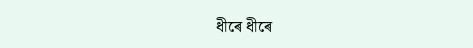ধীৰে ধীৰে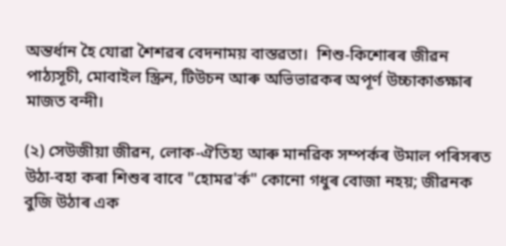অন্তর্ধান হৈ যোৱা শৈশৱৰ বেদনাময় বাস্তৱতা।  শিশু-কিশোৰৰ জীৱন পাঠ্যসূচী, মোবাইল স্ক্ৰিন, টিউচন আৰু অভিভাৱকৰ অপূৰ্ণ উচ্চাকাঙ্ক্ষাৰ মাজত বন্দী।

(২) সেউজীয়া জীৱন, লোক-ঐতিহ্য আৰু মানৱিক সম্পৰ্কৰ উমাল পৰিসৰত উঠা-বহা কৰা শিশুৰ বাবে "হোমৱ'ৰ্ক" কোনো গধুৰ বোজা নহয়; জীৱনক বুজি উঠাৰ এক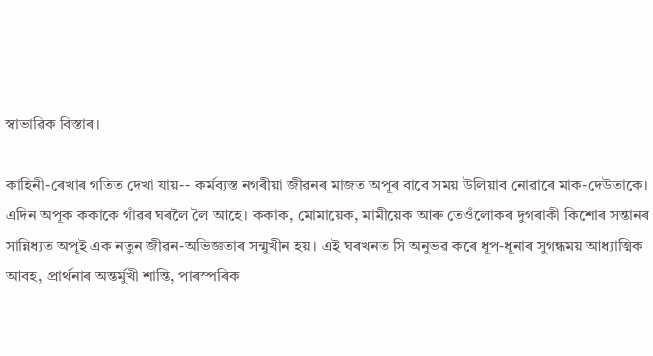স্বাভাৱিক বিস্তাৰ।

কাহিনী-ৰেখাৰ গতিত দেখা যায়-- কৰ্মব্যস্ত নগৰীয়া জীৱনৰ মাজত অপূৰ বাবে সময় উলিয়াব নোৱাৰে মাক-দেউতাকে। এদিন অপূক ককাকে গাঁৱৰ ঘৰলৈ লৈ আহে। ককাক, মোমায়েক, মামীয়েক আৰু তেওঁলোকৰ দুগৰাকী কিশোৰ সন্তানৰ সান্নিধ্যত অপূই এক নতুন জীৱন-অভিজ্ঞতাৰ সন্মুখীন হয়। এই ঘৰখনত সি অনুভৱ কৰে ধূপ-ধূনাৰ সুগন্ধময় আধ্যাত্মিক আবহ, প্ৰাৰ্থনাৰ অন্তৰ্মুখী শান্তি, পাৰস্পৰিক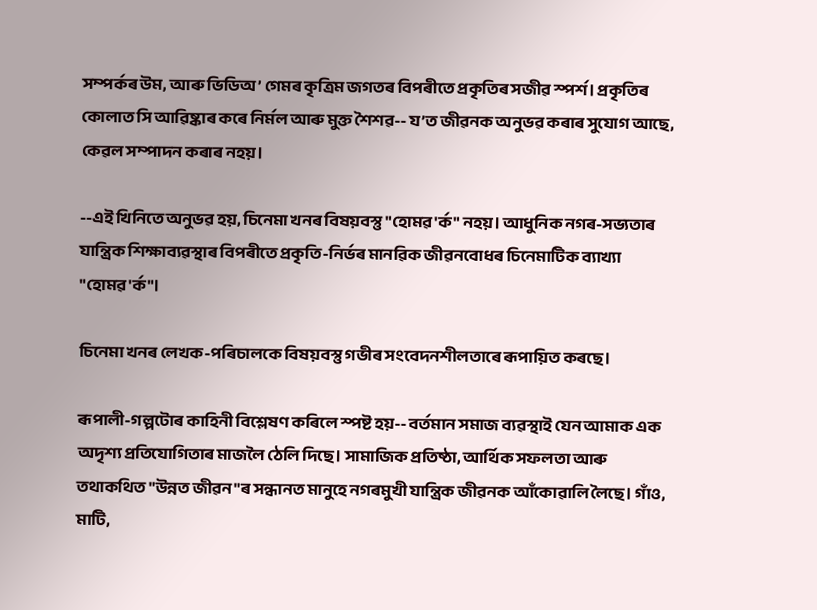সম্পৰ্কৰ উম, আৰু ভিডিঅ’ গেমৰ কৃত্ৰিম জগতৰ বিপৰীতে প্ৰকৃতিৰ সজীৱ স্পৰ্শ। প্ৰকৃতিৰ কোলাত সি আৱিষ্কাৰ কৰে নিৰ্মল আৰু মুক্ত শৈশৱ-- য’ত জীৱনক অনুভৱ কৰাৰ সুযোগ আছে, কেৱল সম্পাদন কৰাৰ নহয়।

--এই খিনিতে অনুভৱ হয়, চিনেমা খনৰ বিষয়বস্তু "হোমৱ'ৰ্ক" নহয়। আধুনিক নগৰ-সভ্যতাৰ যান্ত্ৰিক শিক্ষাব্যৱস্থাৰ বিপৰীতে প্ৰকৃতি-নির্ভৰ মানৱিক জীৱনবোধৰ চিনেমাটিক ব্যাখ্যা "হোমৱ'ৰ্ক"।

চিনেমা খনৰ লেখক-পৰিচালকে বিষয়বস্তু গভীৰ সংবেদনশীলতাৰে ৰূপায়িত কৰছে।

ৰূপালী-গল্পটোৰ কাহিনী বিশ্লেষণ কৰিলে স্পষ্ট হয়-- বৰ্তমান সমাজ ব্যৱস্থাই যেন আমাক এক অদৃশ্য প্ৰতিযোগিতাৰ মাজলৈ ঠেলি দিছে। সামাজিক প্ৰতিষ্ঠা, আৰ্থিক সফলতা আৰু তথাকথিত "উন্নত জীৱন"ৰ সন্ধানত মানুহে নগৰমুখী যান্ত্ৰিক জীৱনক আঁকোৱালি লৈছে। গাঁও, মাটি,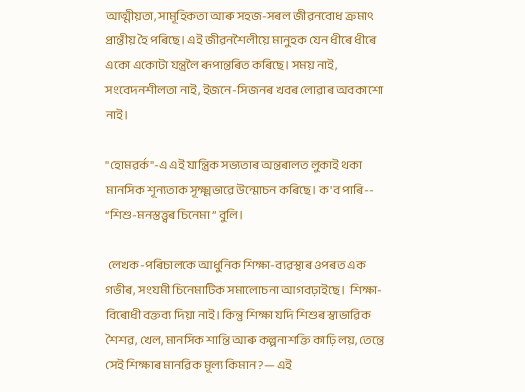আত্মীয়তা, সামূহিকতা আৰু সহজ-সৰল জীৱনবোধ ক্ৰমাৎ প্ৰান্তীয় হৈ পৰিছে। এই জীৱনশৈলীয়ে মানুহক যেন ধীৰে ধীৰে একো একোটা যন্ত্ৰলৈ ৰূপান্তৰিত কৰিছে। সময় নাই, সংবেদনশীলতা নাই, ইজনে-সিজনৰ খবৰ লোৱাৰ অবকাশো নাই।

"হোমৱৰ্ক"-এ এই যান্ত্ৰিক সভ্যতাৰ অন্তৰালত লুকাই থকা মানসিক শূন্যতাক সূক্ষ্মভাৱে উন্মোচন কৰিছে। ক'ব পাৰি-- “শিশু-মনস্তত্ত্বৰ চিনেমা” বুলি।

 লেখক-পৰিচালকে আধুনিক শিক্ষা-ব্যৱস্থাৰ ওপৰত এক গভীৰ, সংযমী চিনেমাটিক সমালোচনা আগবঢ়াইছে।  শিক্ষা-বিৰোধী বক্তব্য দিয়া নাই। কিন্তু শিক্ষা যদি শিশুৰ স্বাভাৱিক শৈশৱ, খেল, মানসিক শান্তি আৰু কল্পনাশক্তি কাঢ়ি লয়, তেন্তে সেই শিক্ষাৰ মানৱিক মূল্য কিমান?— এই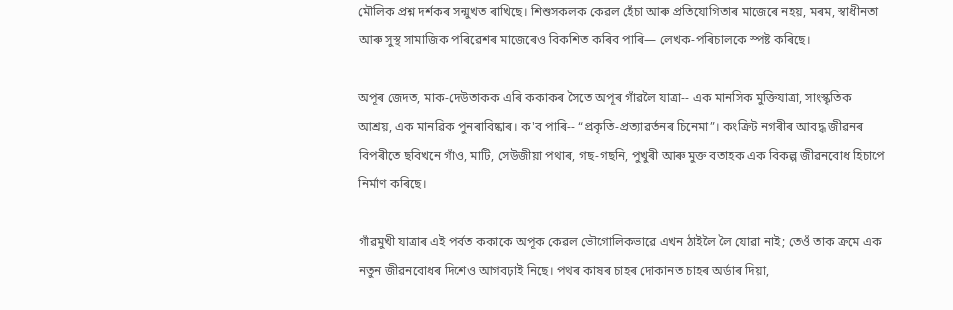মৌলিক প্ৰশ্ন দৰ্শকৰ সন্মুখত ৰাখিছে। শিশুসকলক কেৱল হেঁচা আৰু প্ৰতিযোগিতাৰ মাজেৰে নহয়, মৰম, স্বাধীনতা আৰু সুস্থ সামাজিক পৰিৱেশৰ মাজেৰেও বিকশিত কৰিব পাৰি— লেখক-পৰিচালকে স্পষ্ট কৰিছে।

অপূৰ জেদত, মাক-দেউতাকক এৰি ককাকৰ সৈতে অপূৰ গাঁৱলৈ যাত্ৰা-- এক মানসিক মুক্তিযাত্ৰা, সাংস্কৃতিক আশ্ৰয়, এক মানৱিক পুনৰাবিষ্কাৰ। ক'ব পাৰি-- “প্ৰকৃতি-প্ৰত্যাৱর্তনৰ চিনেমা”। কংক্ৰিট নগৰীৰ আবদ্ধ জীৱনৰ বিপৰীতে ছবিখনে গাঁও, মাটি, সেউজীয়া পথাৰ, গছ-গছনি, পুখুৰী আৰু মুক্ত বতাহক এক বিকল্প জীৱনবোধ হিচাপে নির্মাণ কৰিছে।

গাঁৱমুখী যাত্ৰাৰ এই পৰ্বত ককাকে অপূক কেৱল ভৌগোলিকভাৱে এখন ঠাইলৈ লৈ যোৱা নাই; তেওঁ তাক ক্ৰমে এক নতুন জীৱনবোধৰ দিশেও আগবঢ়াই নিছে। পথৰ কাষৰ চাহৰ দোকানত চাহৰ অৰ্ডাৰ দিয়া,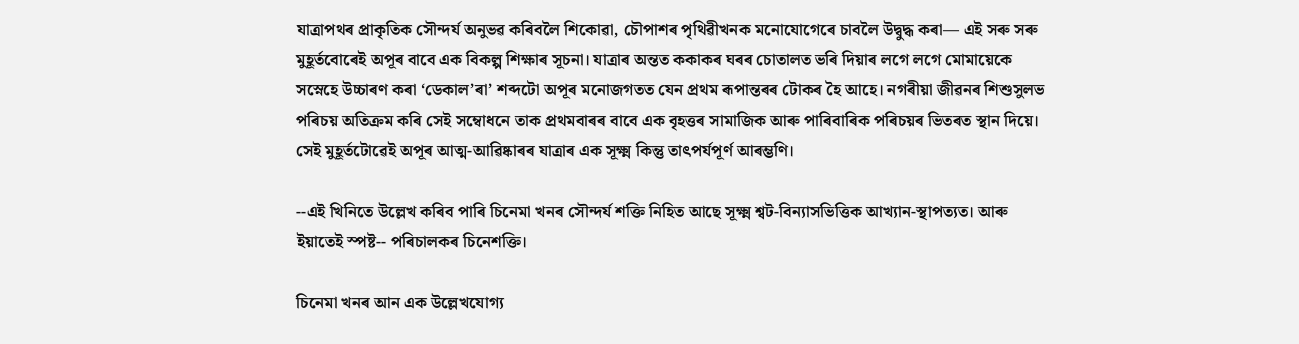যাত্ৰাপথৰ প্ৰাকৃতিক সৌন্দৰ্য অনুভৱ কৰিবলৈ শিকোৱা, চৌপাশৰ পৃথিৱীখনক মনোযোগেৰে চাবলৈ উদ্বুদ্ধ কৰা— এই সৰু সৰু মুহূৰ্তবোৰেই অপূৰ বাবে এক বিকল্প শিক্ষাৰ সূচনা। যাত্ৰাৰ অন্তত ককাকৰ ঘৰৰ চোতালত ভৰি দিয়াৰ লগে লগে মোমায়েকে সস্নেহে উচ্চাৰণ কৰা ‘ডেকাল’ৰা’ শব্দটো অপূৰ মনোজগতত যেন প্ৰথম ৰূপান্তৰৰ টোকৰ হৈ আহে। নগৰীয়া জীৱনৰ শিশুসুলভ পৰিচয় অতিক্ৰম কৰি সেই সম্বোধনে তাক প্ৰথমবাৰৰ বাবে এক বৃহত্তৰ সামাজিক আৰু পাৰিবাৰিক পৰিচয়ৰ ভিতৰত স্থান দিয়ে। সেই মুহূৰ্তটোৱেই অপূৰ আত্ম-আৱিষ্কাৰৰ যাত্ৰাৰ এক সূক্ষ্ম কিন্তু তাৎপৰ্যপূর্ণ আৰম্ভণি।

--এই খিনিতে উল্লেখ কৰিব পাৰি চিনেমা খনৰ সৌন্দৰ্য শক্তি নিহিত আছে সূক্ষ্ম শ্বট-বিন্যাসভিত্তিক আখ্যান-স্থাপত্যত। আৰু ইয়াতেই স্পষ্ট-- পৰিচালকৰ চিনেশক্তি।

চিনেমা খনৰ আন এক উল্লেখযোগ্য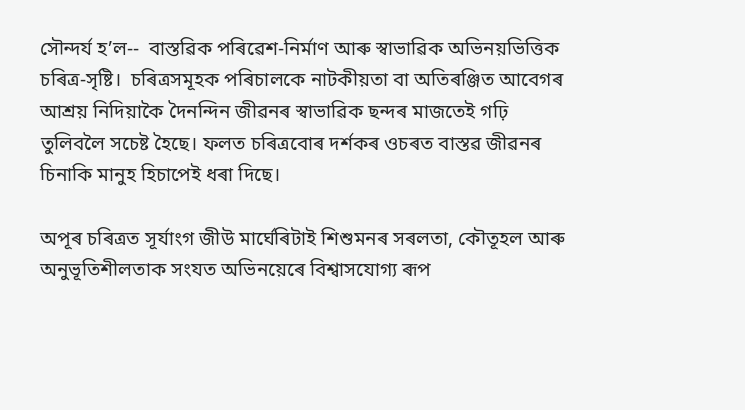সৌন্দৰ্য হ’ল--  বাস্তৱিক পৰিৱেশ-নির্মাণ আৰু স্বাভাৱিক অভিনয়ভিত্তিক চৰিত্ৰ-সৃষ্টি।  চৰিত্ৰসমূহক পৰিচালকে নাটকীয়তা বা অতিৰঞ্জিত আবেগৰ আশ্ৰয় নিদিয়াকৈ দৈনন্দিন জীৱনৰ স্বাভাৱিক ছন্দৰ মাজতেই গঢ়ি তুলিবলৈ সচেষ্ট হৈছে। ফলত চৰিত্ৰবোৰ দৰ্শকৰ ওচৰত বাস্তৱ জীৱনৰ চিনাকি মানুহ হিচাপেই ধৰা দিছে।

অপূৰ চৰিত্ৰত সূৰ্যাংগ জীউ মাৰ্ঘেৰিটাই শিশুমনৰ সৰলতা, কৌতূহল আৰু অনুভূতিশীলতাক সংযত অভিনয়েৰে বিশ্বাসযোগ্য ৰূপ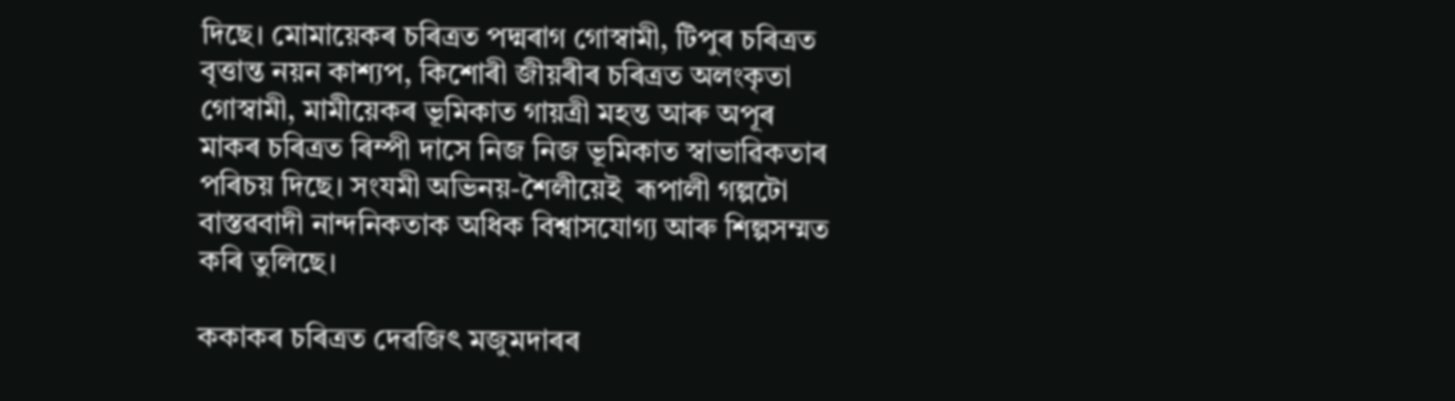দিছে। মোমায়েকৰ চৰিত্ৰত পদ্মৰাগ গোস্বামী, টিপুৰ চৰিত্ৰত বৃত্তান্ত নয়ন কাশ্যপ, কিশোৰী জীয়ৰীৰ চৰিত্ৰত অলংকৃতা গোস্বামী, মামীয়েকৰ ভূমিকাত গায়ত্ৰী মহন্ত আৰু অপূৰ মাকৰ চৰিত্ৰত ৰিম্পী দাসে নিজ নিজ ভূমিকাত স্বাভাৱিকতাৰ পৰিচয় দিছে। সংযমী অভিনয়-শৈলীয়েই  ৰূপালী গল্পটো বাস্তৱবাদী নান্দনিকতাক অধিক বিশ্বাসযোগ্য আৰু শিল্পসম্মত কৰি তুলিছে।

ককাকৰ চৰিত্ৰত দেৱজিৎ মজুমদাৰৰ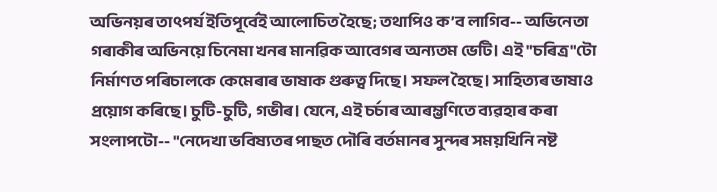অভিনয়ৰ তাৎপৰ্য ইতিপূৰ্বেই আলোচিত হৈছে; তথাপিও ক’ব লাগিব-- অভিনেতা গৰাকীৰ অভিনয়ে চিনেমা খনৰ মানৱিক আবেগৰ অন্যতম ভেটি। এই "চৰিত্ৰ"টো নিৰ্মাণত পৰিচালকে কেমেৰাৰ ভাষাক গুৰুত্ব দিছে। সফল হৈছে। সাহিত্যৰ ভাষাও প্ৰয়োগ কৰিছে। চুটি-চুটি, গভীৰ। যেনে, এই চৰ্চাৰ আৰম্ভণিতে ব্যৱহাৰ কৰা সংলাপটো-- "নেদেখা ভবিষ‍্যতৰ পাছত দৌৰি বৰ্তমানৰ সুন্দৰ সময়খিনি নষ্ট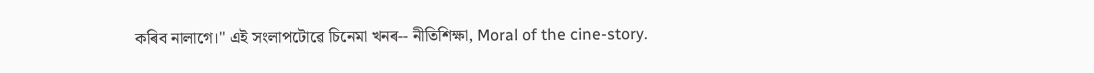কৰিব নালাগে।" এই সংলাপটোৱে চিনেমা খনৰ-- নীতিশিক্ষা, Moral of the cine-story.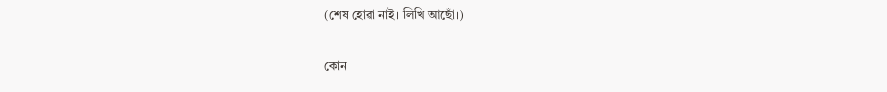(শেষ হোৱা নাই। লিখি আছোঁ।)


কোন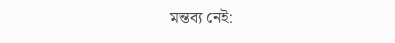মন্তব্য নেই: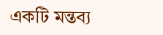একটি মন্তব্য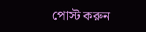পোস্ট করুন